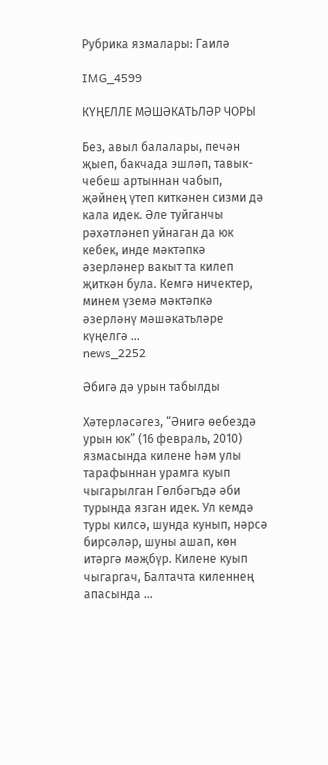Рубрика язмалары: Гаилә

IMG_4599

КҮҢЕЛЛЕ МӘШӘКАТЬЛӘР ЧОРЫ

Без, авыл балалары, печән җыеп, бакчада эшләп, тавык-чебеш артыннан чабып, җәйнең үтеп киткәнен сизми дә кала идек. Әле туйганчы рәхәтләнеп уйнаган да юк кебек, инде мәктәпкә әзерләнер вакыт та килеп җиткән була. Кемгә ничектер, минем үземә мәктәпкә әзерләнү мәшәкатьләре күңелгә …
news_2252

Әбигә дә урын табылды

Хәтерләсәгез, “Әнигә өебездә урын юк” (16 февраль, 2010) язмасында килене һәм улы тарафыннан урамга куып чыгарылган Гөлбәгъдә әби турында язган идек. Ул кемдә туры килсә, шунда кунып, нәрсә бирсәләр, шуны ашап, көн итәргә мәҗбүр. Килене куып чыгаргач, Балтачта киленнең апасында …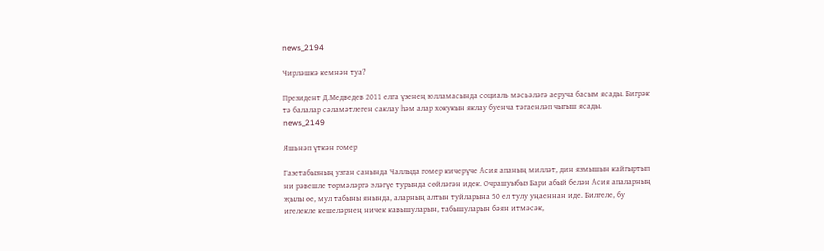news_2194

Чирләшкә кемнән туа?

Президент Д.Медведев 2011 елга үзенең юлламасында социаль мәсьәләгә аеруча басым ясады. Бигрәк тә балалар сәламәтлеген саклау һәм алар хокукын яклау буенча тәгаенләп чыгыш ясады.
news_2149

Яшьнәп үткән гомер

Газетабызның узган санында Чаллыда гомер кичерүче Асия апаның милләт, дин язмышын кайгыртып ни рәвешле төрмәләргә эләгүе турында сөйләгән идек. Очрашуыбыз Бари абый белән Асия апаларның җылы өе, мул табыны янында, аларның алтын туйларына 50 ел тулу уңаеннан иде. Билгеле, бу игелекле кешеләрнең ничек кавышуларын, табышуларын бәян итмәсәк,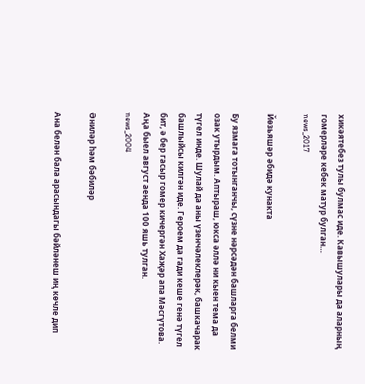хикәятебез тулы булмас иде. Кавышулары да аларның гомерләре кебек матур булган…
news_2017

Йөзьяшәр әбидә кунакта

Бу язмага тотынганчы, сүзне нәрсәдән башларга белми озак утырдым. Аптыраш, юкса әллә ни кыен тема да түгел инде. Шулай да аны үзенчәлеклерәк, башкачарак башлыйсы килгән иде. Героем да гади кеше генә түгел бит, ә бер гасыр гомер кичергән Хаҗәр апа Мәсгүтова. Аңа быел август аенда 100 яшь тулган.
news_2004

Әниләр һәм бәбиләр

Ана белән бала арасындагы бәйләнеш иң көчле дип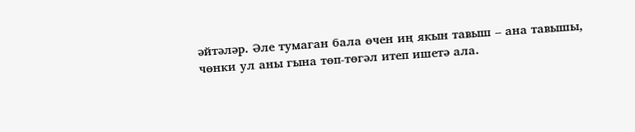әйтәләр. Әле тумаган бала өчен иң якын тавыш – ана тавышы, чөнки ул аны гына төп-төгәл итеп ишетә ала.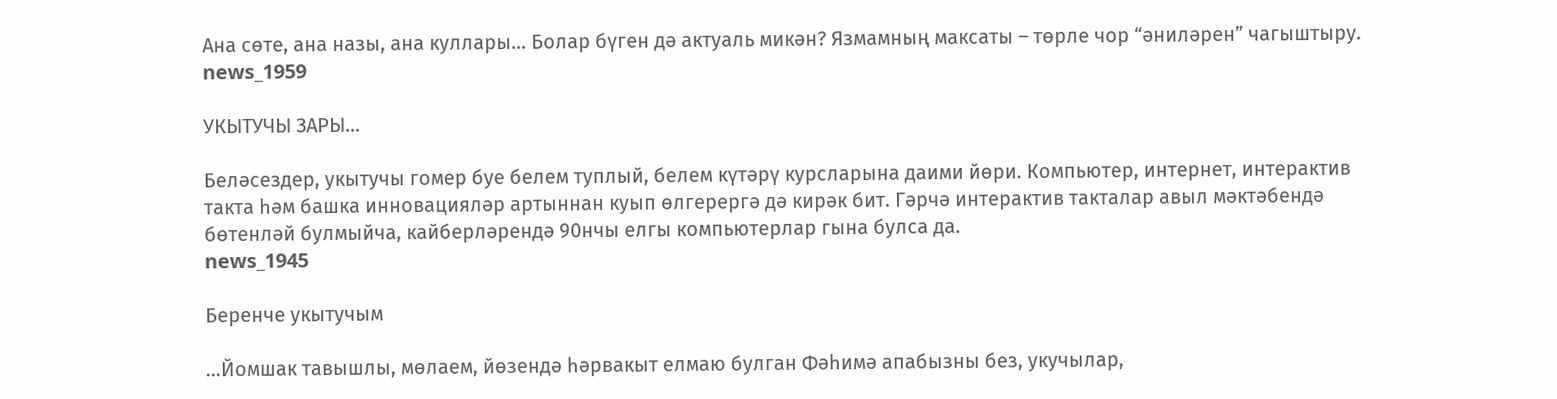Ана сөте, ана назы, ана куллары… Болар бүген дә актуаль микән? Язмамның максаты – төрле чор “әниләрен” чагыштыру.
news_1959

УКЫТУЧЫ ЗАРЫ…

Беләсездер, укытучы гомер буе белем туплый, белем күтәрү курсларына даими йөри. Компьютер, интернет, интерактив такта һәм башка инновацияләр артыннан куып өлгерергә дә кирәк бит. Гәрчә интерактив такталар авыл мәктәбендә бөтенләй булмыйча, кайберләрендә 90нчы елгы компьютерлар гына булса да.
news_1945

Беренче укытучым

…Йомшак тавышлы, мөлаем, йөзендә һәрвакыт елмаю булган Фәһимә апабызны без, укучылар,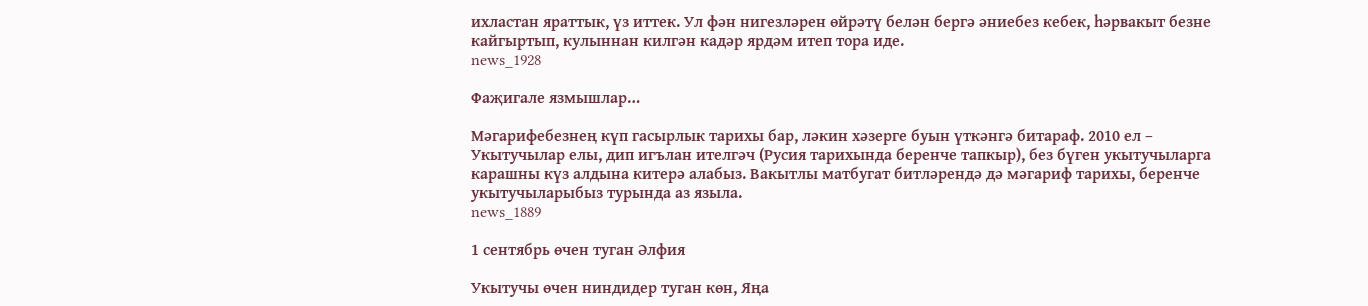ихластан яраттык, үз иттек. Ул фән нигезләрен өйрәтү белән бергә әниебез кебек, һәрвакыт безне кайгыртып, кулыннан килгән кадәр ярдәм итеп тора иде.
news_1928

Фаҗигале язмышлар…

Мәгарифебезнең күп гасырлык тарихы бар, ләкин хәзерге буын үткәнгә битараф. 2010 ел – Укытучылар елы, дип игълан ителгәч (Русия тарихында беренче тапкыр), без бүген укытучыларга карашны күз алдына китерә алабыз. Вакытлы матбугат битләрендә дә мәгариф тарихы, беренче укытучыларыбыз турында аз языла.
news_1889

1 сентябрь өчен туган Әлфия

Укытучы өчен ниндидер туган көн, Яңа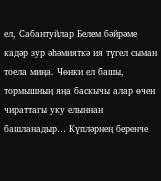ел, Сабантуйлар Белем бәйрәме кадәр зур әһәмияткә ия түгел сыман тоела миңа. Чөнки ел башы, тормышның яңа баскычы алар өчен чираттагы уку елыннан башланадыр… Күпләрнең беренче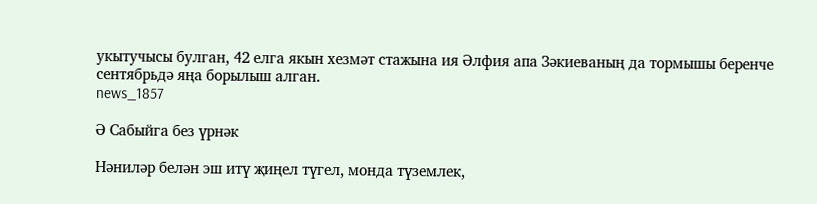укытучысы булган, 42 елга якын хезмәт стажына ия Әлфия апа Зәкиеваның да тормышы беренче сентябрьдә яңа борылыш алган.
news_1857

Ә Сабыйга без үрнәк

Нәниләр белән эш итү җиңел түгел, монда түземлек,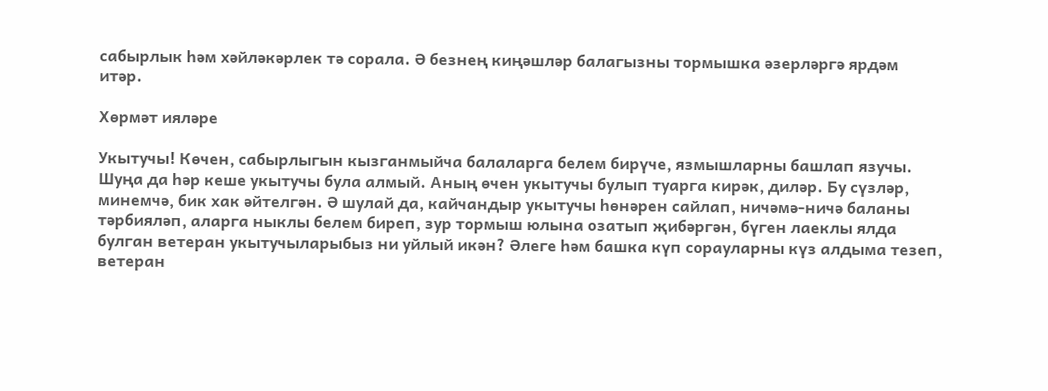сабырлык һәм хәйләкәрлек тә сорала. Ә безнең киңәшләр балагызны тормышка әзерләргә ярдәм итәр.

Хөрмәт ияләре

Укытучы! Көчен, сабырлыгын кызганмыйча балаларга белем бирүче, язмышларны башлап язучы. Шуңа да һәр кеше укытучы була алмый. Аның өчен укытучы булып туарга кирәк, диләр. Бу сүзләр, минемчә, бик хак әйтелгән. Ә шулай да, кайчандыр укытучы һөнәрен сайлап, ничәмә-ничә баланы тәрбияләп, аларга ныклы белем биреп, зур тормыш юлына озатып җибәргән, бүген лаеклы ялда булган ветеран укытучыларыбыз ни уйлый икән? Әлеге һәм башка күп сорауларны күз алдыма тезеп, ветеран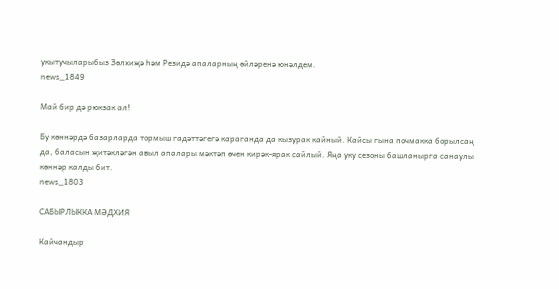укытучыларыбыз Зөлхиҗә һәм Резидә апаларның өйләренә юнәлдем.
news_1849

Май бир дә рюкзак ал!

Бу көннәрдә базарларда тормыш гадәттәгегә караганда да кызурак кайный. Кайсы гына почмакка борылсаң да, баласын җитәкләгән авыл апалары мәктәп өчен кирәк-ярак сайлый. Яңа уку сезоны башланырга санаулы көннәр калды бит.
news_1803

САБЫРЛЫККА МӘДХИЯ

Кайчандыр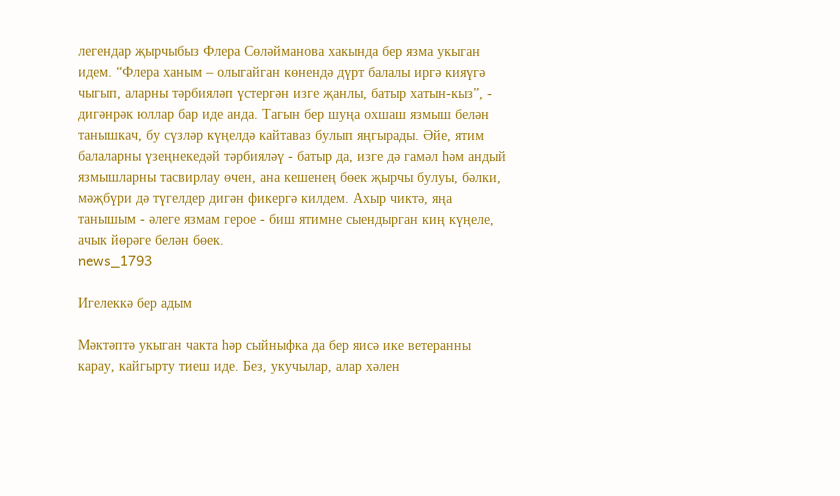легендар җырчыбыз Флера Сөләйманова хакында бер язма укыган идем. “Флера ханым – олыгайган көнендә дүрт балалы иргә кияүгә чыгып, аларны тәрбияләп үстергән изге җанлы, батыр хатын-кыз”, - дигәнрәк юллар бар иде анда. Тагын бер шуңа охшаш язмыш белән танышкач, бу сүзләр күңелдә кайтаваз булып яңгырады. Әйе, ятим балаларны үзеңнекедәй тәрбияләү - батыр да, изге дә гамәл һәм андый язмышларны тасвирлау өчен, ана кешенең бөек җырчы булуы, бәлки, мәҗбүри дә түгелдер дигән фикергә килдем. Ахыр чиктә, яңа танышым - әлеге язмам герое - биш ятимне сыендырган киң күңеле, ачык йөрәге белән бөек.
news_1793

Игелеккә бер адым

Мәктәптә укыган чакта һәр сыйныфка да бер яисә ике ветеранны карау, кайгырту тиеш иде. Без, укучылар, алар хәлен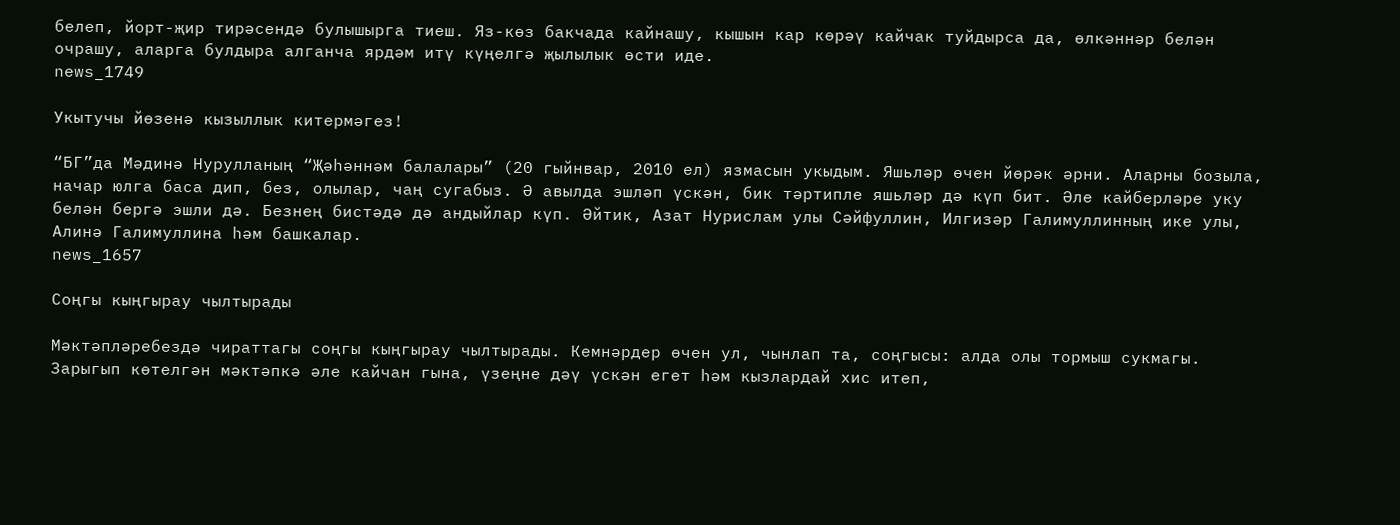белеп, йорт-җир тирәсендә булышырга тиеш. Яз-көз бакчада кайнашу, кышын кар көрәү кайчак туйдырса да, өлкәннәр белән очрашу, аларга булдыра алганча ярдәм итү күңелгә җылылык өсти иде.
news_1749

Укытучы йөзенә кызыллык китермәгез!

“БГ”да Мәдинә Нурулланың “Җәһәннәм балалары” (20 гыйнвар, 2010 ел) язмасын укыдым. Яшьләр өчен йөрәк әрни. Аларны бозыла, начар юлга баса дип, без, олылар, чаң сугабыз. Ә авылда эшләп үскән, бик тәртипле яшьләр дә күп бит. Әле кайберләре уку белән бергә эшли дә. Безнең бистәдә дә андыйлар күп. Әйтик, Азат Нурислам улы Сәйфуллин, Илгизәр Галимуллинның ике улы, Алинә Галимуллина һәм башкалар.
news_1657

Соңгы кыңгырау чылтырады

Мәктәпләребездә чираттагы соңгы кыңгырау чылтырады. Кемнәрдер өчен ул, чынлап та, соңгысы: алда олы тормыш сукмагы. Зарыгып көтелгән мәктәпкә әле кайчан гына, үзеңне дәү үскән егет һәм кызлардай хис итеп,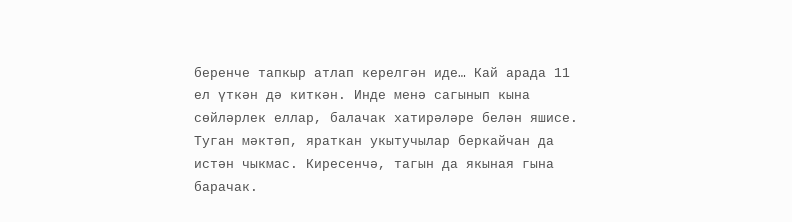беренче тапкыр атлап керелгән иде… Кай арада 11 ел үткән дә киткән. Инде менә сагынып кына сөйләрлек еллар, балачак хатирәләре белән яшисе. Туган мәктәп, яраткан укытучылар беркайчан да истән чыкмас. Киресенчә, тагын да якыная гына барачак.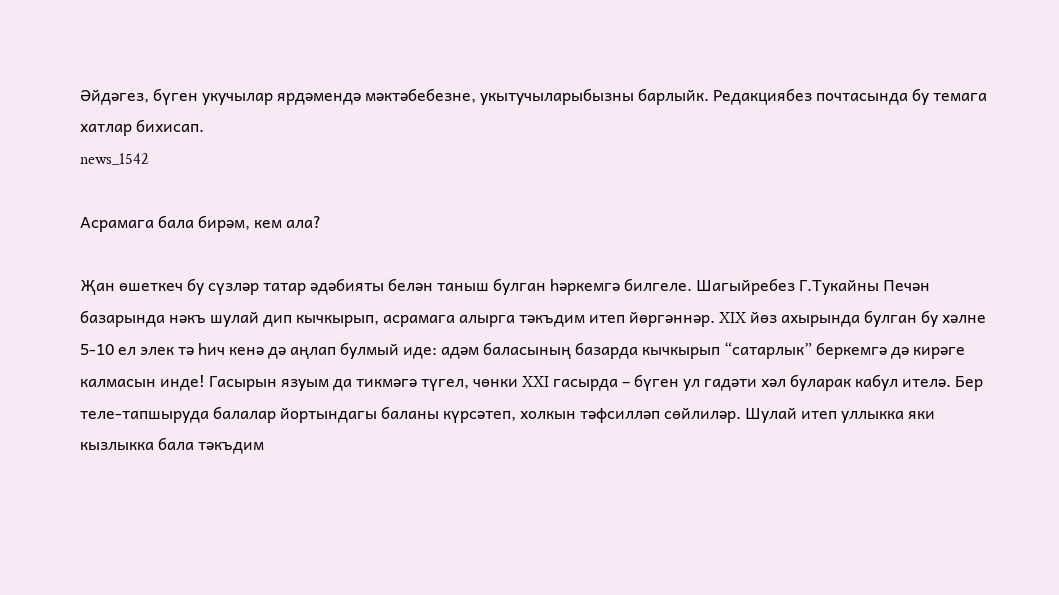Әйдәгез, бүген укучылар ярдәмендә мәктәбебезне, укытучыларыбызны барлыйк. Редакциябез почтасында бу темага хатлар бихисап.
news_1542

Асрамага бала бирәм, кем ала?

Җан өшеткеч бу сүзләр татар әдәбияты белән таныш булган һәркемгә билгеле. Шагыйребез Г.Тукайны Печән базарында нәкъ шулай дип кычкырып, асрамага алырга тәкъдим итеп йөргәннәр. XIX йөз ахырында булган бу хәлне 5-10 ел элек тә һич кенә дә аңлап булмый иде: адәм баласының базарда кычкырып “сатарлык” беркемгә дә кирәге калмасын инде! Гасырын язуым да тикмәгә түгел, чөнки XXI гасырда – бүген ул гадәти хәл буларак кабул ителә. Бер теле-тапшыруда балалар йортындагы баланы күрсәтеп, холкын тәфсилләп сөйлиләр. Шулай итеп уллыкка яки кызлыкка бала тәкъдим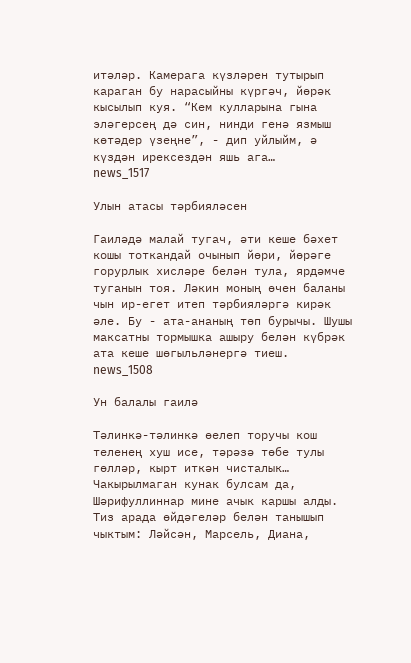итәләр. Камерага күзләрен тутырып караган бу нарасыйны күргәч, йөрәк кысылып куя. “Кем кулларына гына эләгерсең дә син, нинди генә язмыш көтәдер үзеңне”, - дип уйлыйм, ә күздән ирексездән яшь ага…
news_1517

Улын атасы тәрбияләсен

Гаиләдә малай тугач, әти кеше бәхет кошы тоткандай очынып йөри, йөрәге горурлык хисләре белән тула, ярдәмче туганын тоя. Ләкин моның өчен баланы чын ир-егет итеп тәрбияләргә кирәк әле. Бу - ата-ананың төп бурычы. Шушы максатны тормышка ашыру белән күбрәк ата кеше шөгыльләнергә тиеш.
news_1508

Ун балалы гаилә

Тәлинкә-тәлинкә өелеп торучы кош теленең хуш исе, тәрәзә төбе тулы гөлләр, кырт иткән чисталык… Чакырылмаган кунак булсам да, Шәрифуллиннар мине ачык каршы алды. Тиз арада өйдәгеләр белән танышып чыктым: Ләйсән, Марсель, Диана,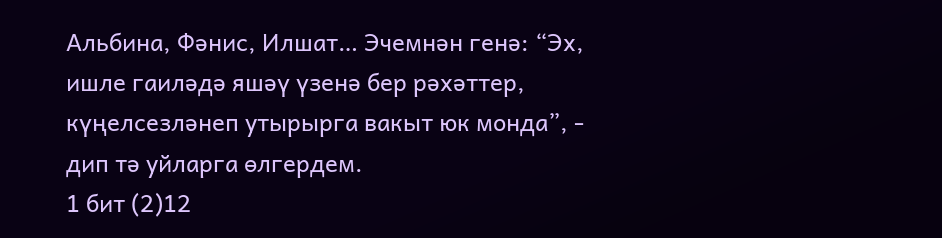Альбина, Фәнис, Илшат… Эчемнән генә: “Эх, ишле гаиләдә яшәү үзенә бер рәхәттер, күңелсезләнеп утырырга вакыт юк монда”, - дип тә уйларга өлгердем.
1 бит (2)12